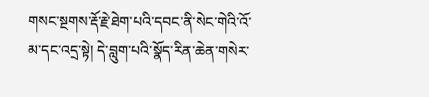གསང་སྔགས་རྡོ་རྗེ་ཐེག་པའི་དབང་ནི་སེང་གེའི་འོ་མ་དང་འདྲ་སྟེ། དེ་བླུག་པའི་སྣོད་རིན་ཆེན་གསེར་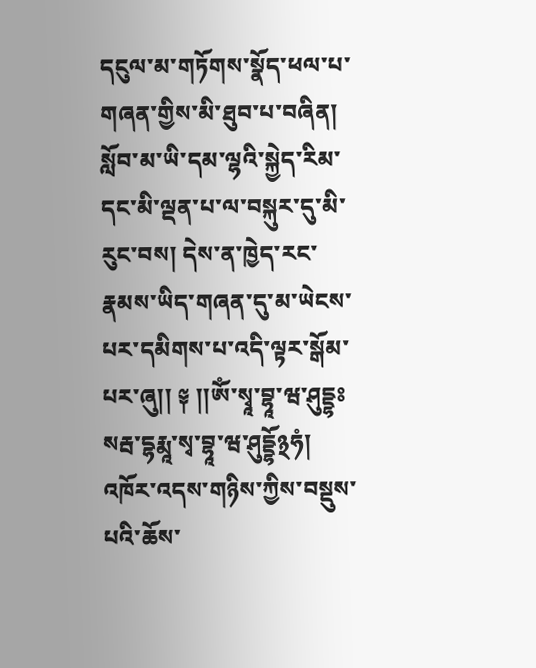དངུལ་མ་གཏོགས་སྣོད་ཕལ་པ་གཞན་གྱིས་མི་ཐུབ་པ་བཞིན། སློབ་མ་ཡི་དམ་ལྷའི་སྐྱེད་རིམ་དང་མི་ལྡན་པ་ལ་བསྐུར་དུ་མི་རུང་བས། དེས་ན་ཁྱེད་རང་རྣམས་ཡིད་གཞན་དུ་མ་ཡེངས་པར་དམིགས་པ་འདི་ལྟར་སྒོམ་པར་ཞུ།། ༈ །།ཨོཾ་སྭཱ་བྷཱ་ཝ་ཤུདྡྷཿསརྦ་དྷརྨཱ་སྭ་བྷཱ་ཝ་ཤུདྡྷོ྅ཧཾ། འཁོར་འདས་གཉིས་ཀྱིས་བསྡུས་པའི་ཆོས་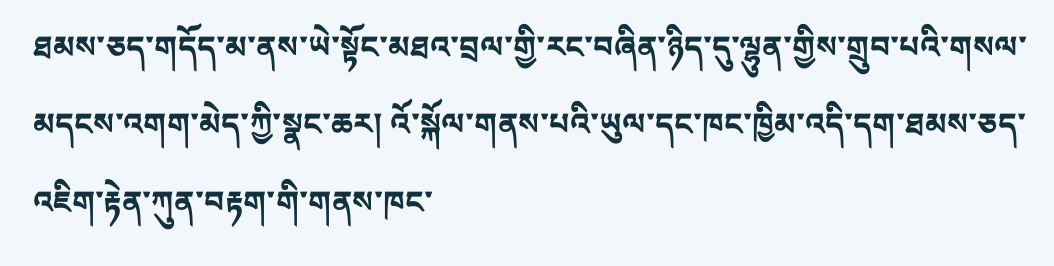ཐམས་ཅད་གདོད་མ་ནས་ཡེ་སྟོང་མཐའ་བྲལ་གྱི་རང་བཞིན་ཉིད་དུ་ལྷུན་གྱིས་གྲུབ་པའི་གསལ་མདངས་འགག་མེད་ཀྱི་སྣང་ཆར། འོ་སྐོལ་གནས་པའི་ཡུལ་དང་ཁང་ཁྱིམ་འདི་དག་ཐམས་ཅད་འཇིག་རྟེན་ཀུན་བརྟག་གི་གནས་ཁང་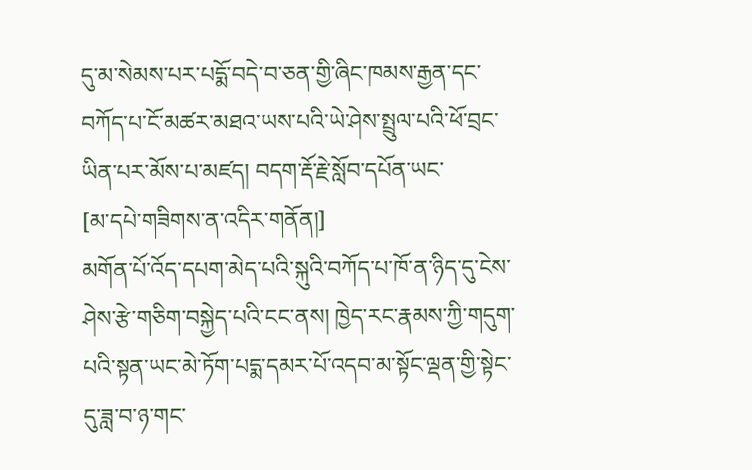དུ་མ་སེམས་པར་པདྨོ་བདེ་བ་ཅན་གྱི་ཞིང་ཁམས་རྒྱན་དང་བཀོད་པ་ངོ་མཚར་མཐའ་ཡས་པའི་ཡེ་ཤེས་སྤྲུལ་པའི་ཕོ་བྲང་ཡིན་པར་མོས་པ་མཛད། བདག་རྡོ་རྗེ་སློབ་དཔོན་ཡང་
[མ་དཔེ་གཟིགས་ན་འདིར་གནོན།]
མགོན་པོ་འོད་དཔག་མེད་པའི་སྐུའི་བཀོད་པ་ཁོ་ན་ཉིད་དུ་ངེས་ཤེས་རྩེ་གཅིག་བསྐྱེད་པའི་ངང་ནས། ཁྱེད་རང་རྣམས་ཀྱི་གདུག་པའི་སྟན་ཡང་མེ་ཏོག་པདྨ་དམར་པོ་འདབ་མ་སྟོང་ལྡན་གྱི་སྟེང་དུ་ཟླ་བ་ཉ་གང་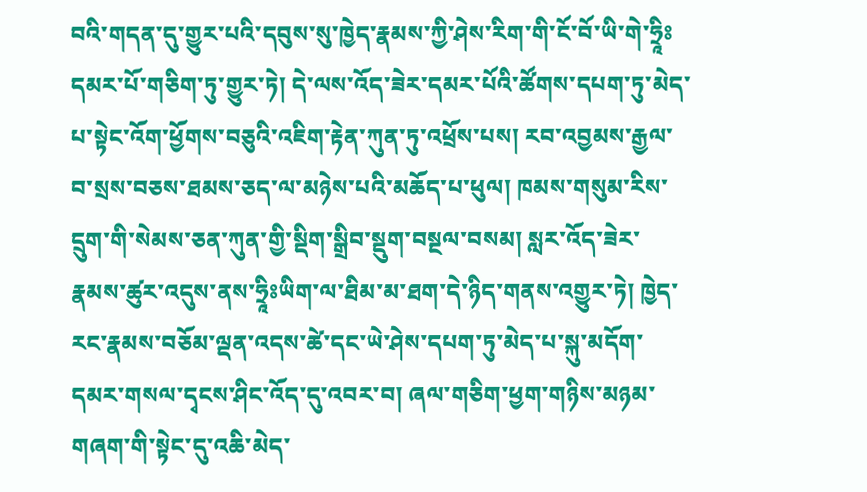བའི་གདན་དུ་གྱུར་པའི་དབུས་སུ་ཁྱེད་རྣམས་ཀྱི་ཤེས་རིག་གི་ངོ་བོ་ཡི་གེ་ཧྲཱིཿདམར་པོ་གཅིག་ཏུ་གྱུར་ཏེ། དེ་ལས་འོད་ཟེར་དམར་པོའི་ཚོགས་དཔག་ཏུ་མེད་པ་སྟེང་འོག་ཕྱོགས་བཅུའི་འཇིག་རྟེན་ཀུན་ཏུ་འཕྲོས་པས། རབ་འབྱམས་རྒྱལ་བ་སྲས་བཅས་ཐམས་ཅད་ལ་མཉེས་པའི་མཆོད་པ་ཕུལ། ཁམས་གསུམ་རིས་དྲུག་གི་སེམས་ཅན་ཀུན་གྱི་སྡིག་སྒྲིབ་སྡུག་བསྔལ་བསམ། སླར་འོད་ཟེར་རྣམས་ཚུར་འདུས་ནས་ཧྲཱིཿཡིག་ལ་ཐིམ་མ་ཐག་དེ་ཉིད་གནས་འགྱུར་ཏེ། ཁྱེད་རང་རྣམས་བཅོམ་ལྡན་འདས་ཚེ་དང་ཡེ་ཤེས་དཔག་ཏུ་མེད་པ་སྐུ་མདོག་དམར་གསལ་དྭངས་ཤིང་འོད་དུ་འབར་བ། ཞལ་གཅིག་ཕྱག་གཉིས་མཉམ་གཞག་གི་སྟེང་དུ་འཆི་མེད་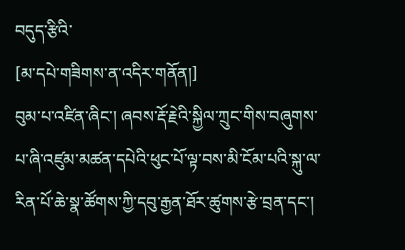བདུད་རྩིའི་
[མ་དཔེ་གཟིགས་ན་འདིར་གནོན།]
བུམ་པ་འཛིན་ཞིང་། ཞབས་རྡོ་རྗེའི་སྐྱིལ་ཀྲུང་གིས་བཞུགས་པ་ཞི་འཛུམ་མཚན་དཔེའི་ཕུང་པོ་ལྟ་བས་མི་ངོམ་པའི་སྐུ་ལ་རིན་པོ་ཆེ་སྣ་ཚོགས་ཀྱི་དབུ་རྒྱན་ཐོར་ཚུགས་རྩེ་བྲན་དང་།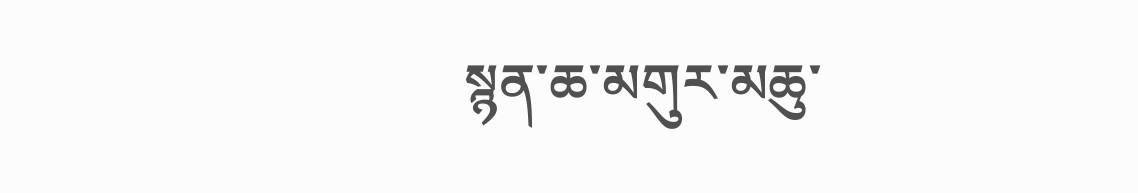སྙན་ཆ་མགུར་མཆུ་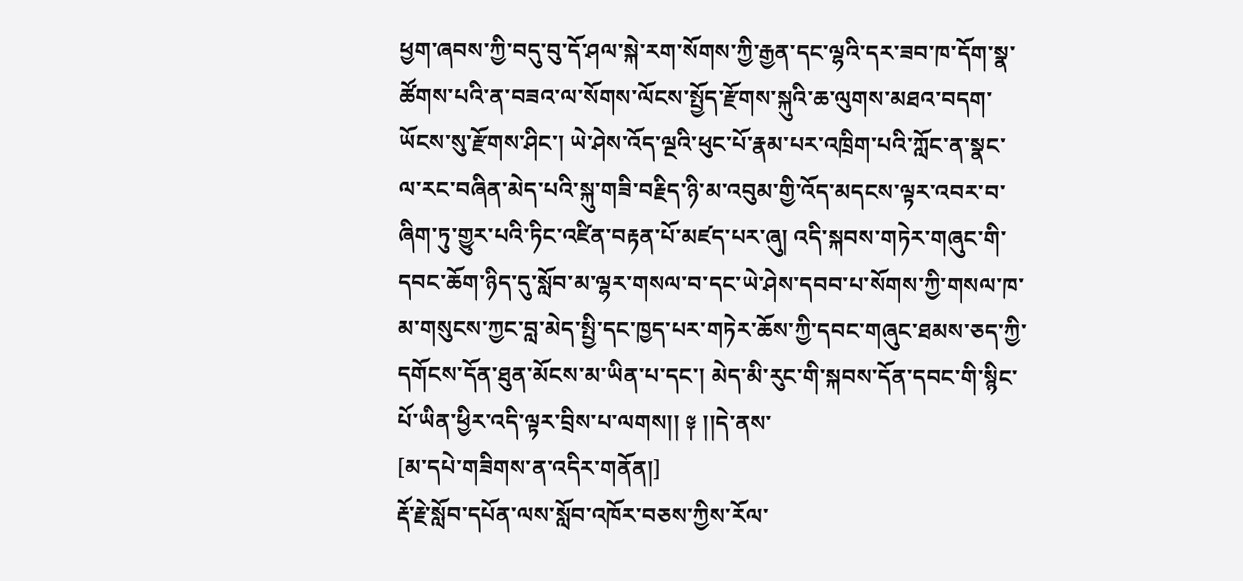ཕྱག་ཞབས་ཀྱི་བདུ་བུ་དོ་ཤལ་སྐེ་རག་སོགས་ཀྱི་རྒྱན་དང་ལྷའི་དར་ཟབ་ཁ་དོག་སྣ་ཚོགས་པའི་ན་བཟའ་ལ་སོགས་ལོངས་སྤྱོད་རྫོགས་སྐུའི་ཆ་ལུགས་མཐའ་བདག་ཡོངས་སུ་རྫོགས་ཤིང་། ཡེ་ཤེས་འོད་ལྔའི་ཕུང་པོ་རྣམ་པར་འཁྲིག་པའི་ཀློང་ན་སྣང་ལ་རང་བཞིན་མེད་པའི་སྐུ་གཟི་བརྗིད་ཉི་མ་འབུམ་གྱི་འོད་མདངས་ལྟར་འབར་བ་ཞིག་ཏུ་གྱུར་པའི་ཏིང་འཛིན་བརྟན་པོ་མཛད་པར་ཞུ། འདི་སྐབས་གཏེར་གཞུང་གི་དབང་ཆོག་ཉིད་དུ་སློབ་མ་ལྷར་གསལ་བ་དང་ཡེ་ཤེས་དབབ་པ་སོགས་ཀྱི་གསལ་ཁ་མ་གསུངས་ཀྱང་བླ་མེད་སྤྱི་དང་ཁྱད་པར་གཏེར་ཆོས་ཀྱི་དབང་གཞུང་ཐམས་ཅད་ཀྱི་དགོངས་དོན་ཐུན་མོངས་མ་ཡིན་པ་དང་། མེད་མི་རུང་གི་སྐབས་དོན་དབང་གི་སྙིང་པོ་ཡིན་ཕྱིར་འདི་ལྟར་བྲིས་པ་ལགས།། ༈ །།དེ་ནས་
[མ་དཔེ་གཟིགས་ན་འདིར་གནོན།]
རྡོ་རྗེ་སློབ་དཔོན་ལས་སློབ་འཁོར་བཅས་ཀྱིས་རོལ་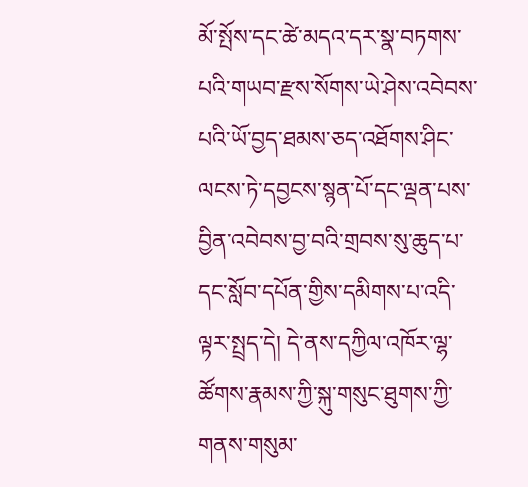མོ་སྤོས་དང་ཚེ་མདའ་དར་སྣ་བཏགས་པའི་གཡབ་རྫས་སོགས་ཡེ་ཤེས་འབེབས་པའི་ཡོ་བྱད་ཐམས་ཅད་འཐོགས་ཤིང་ལངས་ཏེ་དབྱངས་སྙན་པོ་དང་ལྡན་པས་བྱིན་འབེབས་བྱ་བའི་གྲབས་སུ་ཆུད་པ་དང་སློབ་དཔོན་གྱིས་དམིགས་པ་འདི་ལྟར་སྤྲད་དེ། དེ་ནས་དཀྱིལ་འཁོར་ལྷ་ཚོགས་རྣམས་ཀྱི་སྐུ་གསུང་ཐུགས་ཀྱི་གནས་གསུམ་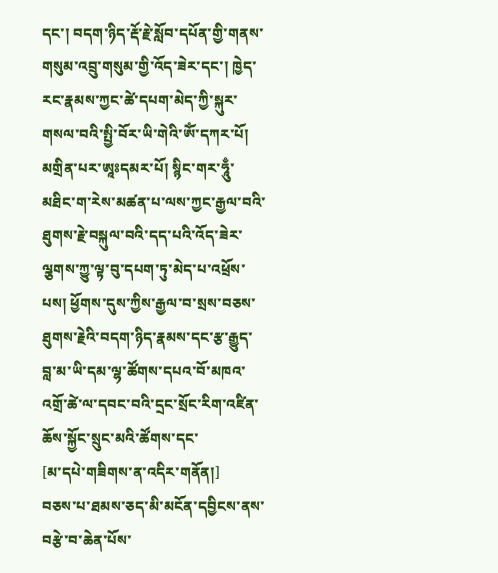དང་། བདག་ཉིད་རྡོ་རྗེ་སློབ་དཔོན་གྱི་གནས་གསུམ་འབྲུ་གསུམ་གྱི་འོད་ཟེར་དང་། ཁྱེད་རང་རྣམས་ཀྱང་ཚེ་དཔག་མེད་ཀྱི་སྐུར་གསལ་བའི་སྤྱི་བོར་ཡི་གེའི་ཨོཾ་དཀར་པོ། མགྲིན་པར་ཨཱཿདམར་པོ། སྙིང་གར་ཧཱུྃ་མཐིང་ག་རེས་མཚན་པ་ལས་ཀྱང་རྒྱལ་བའི་ཐུགས་རྗེ་བསྐུལ་བའི་དད་པའི་འོད་ཟེར་ལྕགས་ཀྱུ་ལྟ་བུ་དཔག་ཏུ་མེད་པ་འཕྲོས་པས། ཕྱོགས་དུས་ཀྱིས་རྒྱལ་བ་སྲས་བཅས་ཐུགས་རྗེའི་བདག་ཉིད་རྣམས་དང་རྩ་རྒྱུད་བླ་མ་ཡི་དམ་ལྷ་ཚོགས་དཔའ་བོ་མཁའ་འགྲོ་ཚེ་ལ་དབང་བའི་དྲང་སྲོང་རིག་འཛིན་ཆོས་སྐྱོང་སྲུང་མའི་ཚོགས་དང་
[མ་དཔེ་གཟིགས་ན་འདིར་གནོན།]
བཅས་པ་ཐམས་ཅད་མི་མངོན་དབྱིངས་ནས་བརྩེ་བ་ཆེན་པོས་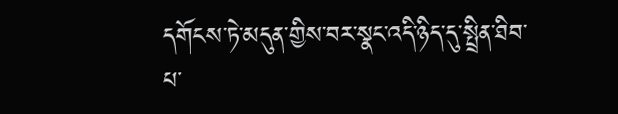དགོངས་ཏེ་མདུན་གྱིས་བར་སྣང་འདི་ཉིད་དུ་སྤྲིན་ཐིབ་པ་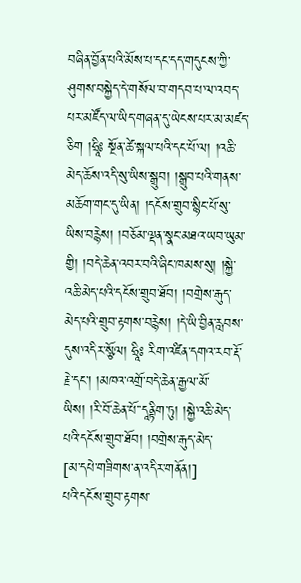བཞིན་བྱོན་པའི་མོས་པ་དང་དད་གདུངས་ཀྱི་ཤུགས་བསྐྱེད་དེ་གསོལ་བ་གདབ་པ་ལ་འབད་པར་མཛོད་ལ་ཡིད་གཞན་དུ་ཡེངས་པར་མ་མཛད་ཅིག །ཧྲཱིཿ སྔོན་ཚེ་སྐལ་པའི་དང་པོ་ལ། །འཆི་མེད་ཆོས་འདི་སུ་ཡིས་སྒྲུབ། །སྒྲུབ་པའི་གནས་མཆོག་གང་དུ་ཡིན། །དངོས་གྲུབ་སྙིང་པོ་སུ་ཡིས་བརྙེས། །བཅོམ་ལྡན་སྣང་མཐའ་ཡབ་ཡུམ་གྱི། །བདེ་ཆེན་འབར་བའི་ཞིང་ཁམས་སུ། །སྐྱེ་འཆི་མེད་པའི་དངོས་གྲུབ་ཐོབ། །བགྲེས་རྒུད་མེད་པའི་གྲུབ་རྟགས་བརྙེས། །དེ་ཡི་བྱིན་རླབས་དུས་འདིར་སྩོལ། ཧྲཱིཿ རིག་འཛིན་དགའ་རབ་རྡོ་རྗེ་དང་། །མཁའ་འགྲོ་བདེ་ཆེན་རྒྱལ་མོ་ཡིས། །རི་བོ་ཆེན་པོ་་དཱནྟིག་ཏུ། །སྐྱེ་འཆི་མེད་པའི་དངོས་གྲུབ་ཐོབ། །བགྲེས་རྒུད་མེད་
[མ་དཔེ་གཟིགས་ན་འདིར་གནོན།]
པའི་དངོས་གྲུབ་རྟགས་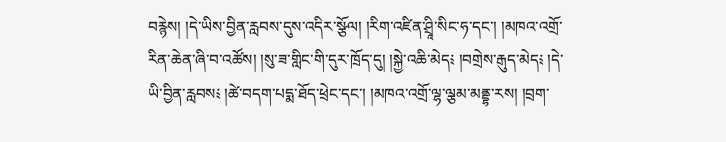བརྙེས། །དེ་ཡིས་བྱིན་རླབས་དུས་འདིར་སྩོལ། །རིག་འཛིན་ཤྲཱི་སིང་ཧ་དང་། །མཁའ་འགྲོ་རིན་ཆེན་ཞི་བ་འཚོས། །སུ་ཟ་གླིང་གི་དུར་ཁྲོད་དུ། །སྐྱེ་འཆི་མེད༴ །བགྲེས་རྒུད་མེད༴ །དེ་ཡི་བྱིན་རླབས༴ །ཚེ་བདག་པདྨ་ཐོད་ཕྲེང་དང་། །མཁའ་འགྲོ་ལྷ་ལྕམ་མནྡྷ་རས། །བྲག་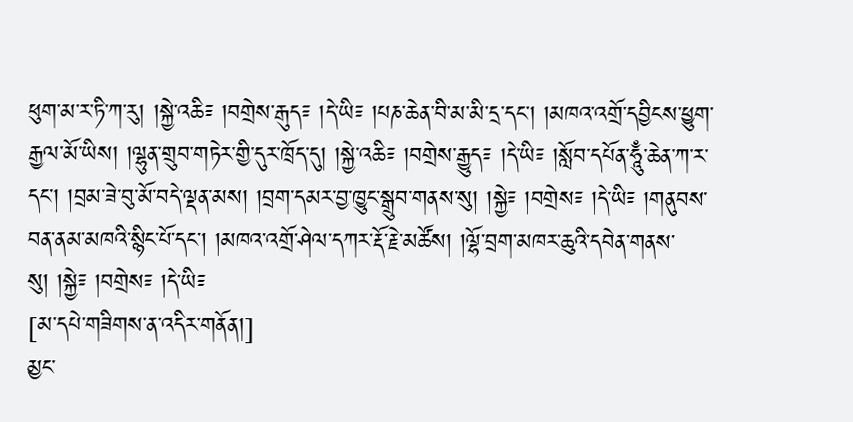ཕུག་མ་ར་ཏི་ཀ་རུ། །སྐྱེ་འཆི༴ །བགྲེས་རྒུད༴ །དེ་ཡི༴ །པཎ་ཆེན་བི་མ་མི་དྲ་དང་། །མཁའ་འགྲོ་དབྱིངས་ཕྱུག་རྒྱལ་མོ་ཡིས། །ལྷུན་གྲུབ་གཏེར་གྱི་དུར་ཁྲོད་དུ། །སྐྱེ་འཆི༴ །བགྲེས་རྒྱུད༴ །དེ་ཡི༴ །སློབ་དཔོན་ཧཱུྃ་ཆེན་ཀ་ར་དང་། །བྲམ་ཟེ་བུ་མོ་བདེ་ལྡན་མས། །བྲག་དམར་བྱ་ཁྱུང་སྒྲུབ་གནས་སུ། །སྐྱེ༴ །བགྲེས༴ །དེ་ཡི༴ །གནུབས་བན་ནམ་མཁའི་སྙིང་པོ་དང་། །མཁའ་འགྲོ་ཤེལ་དཀར་རྡོ་རྗེ་མཚོས། །ལྷོ་བྲག་མཁར་ཆུའི་དབེན་གནས་སུ། །སྐྱེ༴ །བགྲེས༴ །དེ་ཡི༴
[མ་དཔེ་གཟིགས་ན་འདིར་གནོན།]
མྱང་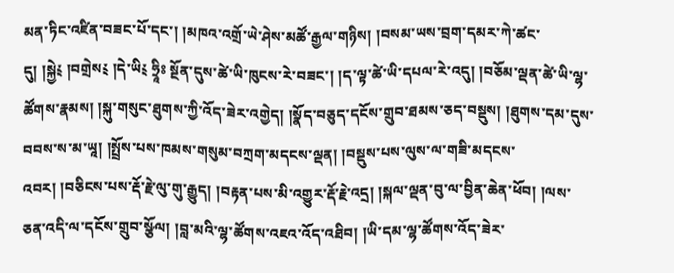མན་ཏིང་འཛིན་བཟང་པོ་དང་། །མཁའ་འགྲོ་ཡེ་ཤེས་མཚོ་རྒྱལ་གཉིས། །བསམ་ཡས་བྲག་དམར་ཀེ་ཚང་དུ། །སྐྱེ༴ །བགྲེས༴ །དེ་ཡི༴ ཧྲཱིཿ སྔོན་དུས་ཚེ་ཡི་ཁུངས་རེ་བཟང་། །ད་ལྟ་ཚེ་ཡི་དཔལ་རེ་འདུ། །བཅོམ་ལྡན་ཚེ་ཡི་ལྷ་ཚོགས་རྣམས། །སྐུ་གསུང་ཐུགས་ཀྱི་འོད་ཟེར་འགྱེད། །སྣོད་བཅུད་དངོས་གྲུབ་ཐམས་ཅད་བསྡུས། །ཐུགས་དམ་དུས་བབས་ས་མ་ཡཱ། །སྤྲོས་པས་ཁམས་གསུམ་བཀྲག་མདངས་ལྡན། །བསྡུས་པས་ལུས་ལ་གཟི་མདངས་འབར། །བཅིངས་པས་རྡོ་རྗེ་ལུ་གུ་རྒྱུད། །བརྟན་པས་མི་འགྱུར་རྡོ་རྗེ་འདྲ། །སྐལ་ལྡན་བུ་ལ་བྱིན་ཆེན་ཕོབ། །ལས་ཅན་འདི་ལ་དངོས་གྲུབ་སྩོལ། །བླ་མའི་ལྷ་ཚོགས་འཇའ་འོད་འཐིབ། །ཡི་དམ་ལྷ་ཚོགས་འོད་ཟེར་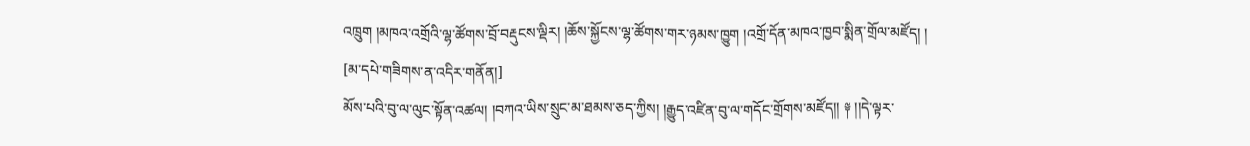འཁྲུག །མཁའ་འགྲོའི་ལྷ་ཚོགས་བྲོ་བརྡུངས་ལྡིར། །ཆོས་སྐྱོངས་ལྷ་ཚོགས་གར་ཉམས་ཁྱུག །འགྲོ་དོན་མཁའ་ཁྱབ་སྨིན་གྲོལ་མཛོད། །
[མ་དཔེ་གཟིགས་ན་འདིར་གནོན།]
མོས་པའི་བུ་ལ་ལུང་སྟོན་འཚལ། །བཀའ་ཡིས་སྲུང་མ་ཐམས་ཅད་ཀྱིས། །རྒྱུད་འཛིན་བུ་ལ་གདོང་གྲོགས་མཛོད།། ༈ །།དེ་ལྟར་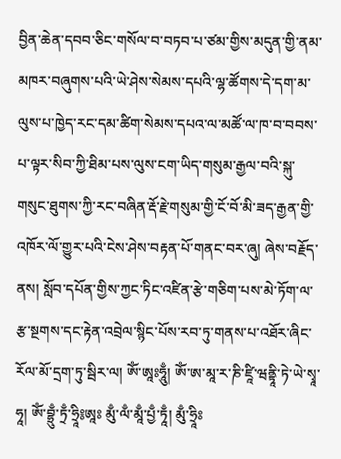བྱིན་ཆེན་དབབ་ཅིང་གསོལ་བ་བཏབ་པ་ཙམ་གྱིས་མདུན་གྱི་ནམ་མཁར་བཞུགས་པའི་ཡེ་ཤེས་སེམས་དཔའི་ལྷ་ཚོགས་དེ་དག་མ་ལུས་པ་ཁྱེད་རང་དམ་ཚིག་སེམས་དཔའ་ལ་མཚོ་ལ་ཁ་བ་བབས་པ་ལྟར་སིབ་ཀྱི་ཐིམ་པས་ལུས་ངག་ཡིད་གསུམ་རྒྱལ་བའི་སྐུ་གསུང་ཐུགས་ཀྱི་རང་བཞིན་རྡོ་རྗེ་གསུམ་གྱི་ངོ་བོ་མི་ཟད་རྒྱན་གྱི་འཁོར་ལོ་གྱུར་པའི་ངེས་ཤེས་བརྟན་པོ་གནང་བར་ཞུ། ཞེས་བརྗོད་ནས། སློབ་དཔོན་གྱིས་ཀྱང་ཏིང་འཛིན་རྩེ་གཅིག་པས་མེ་ཏོག་ལ་རྩ་སྔགས་དང་རྟེན་འབྲེལ་སྙིང་པོས་རབ་ཏུ་གནས་པ་འཐོར་ཞིང་རོལ་མོ་དྲག་ཏུ་སྦིར་ལ། ཨོཾ་ཨཱཿཧཱུྃ། ཨོཾ་ཨ་མཱ་ར་ཎི་ཛཱི་ཝནྟཱི་ཏེ་ཡེ་སྭཱ་ཧཱ། ཨོཾ་བྷྲུྃ་ཏྲྃ་ཧྲཱི༔ཨཱཿ མུྃ་ལྃ་མཱྃ་པྱྃ་ཏཱྃ། མུྃ་ཧྲཱིཿ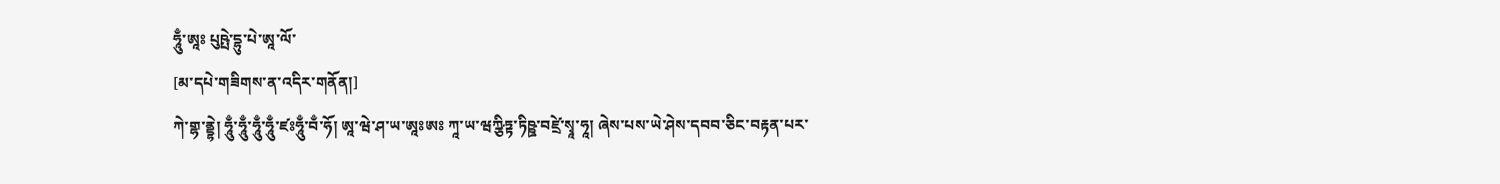ཧཱུྃ་ཨཱཿ པུཥྤེ་དྷུ་པེ་ཨཱ་ལོ་
[མ་དཔེ་གཟིགས་ན་འདིར་གནོན།]
ཀེ་གྷ་ནྡྷེ། ཧཱུྃ་ཧཱུྃ་ཧཱུྃ་ཧཱུྃ་ཛཿཧཱུྃ་བྃ་ཧོ། ཨཱ་ཝེ་ཤ་ཡ་ཨཱཿཨཿ ཀཱ་ཡ་ཝཀྩིཏྟ་ཏིཥྛ་བཛྲེ་སྭཱ་ཧཱ། ཞེས་པས་ཡེ་ཤེས་དབབ་ཅིང་བརྟན་པར་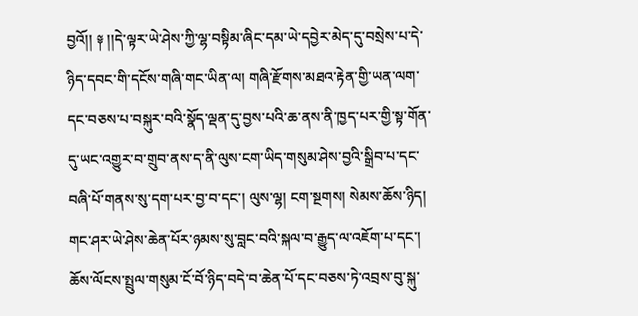བྱའོ།། ༈ །།དེ་ལྟར་ཡེ་ཤེས་ཀྱི་ལྷ་བསྟིམ་ཞིང་དམ་ཡེ་དབྱེར་མེད་དུ་བསྲེས་པ་དེ་ཉིད་དབང་གི་དངོས་གཞི་གང་ཡིན་ལ། གཞི་རྫོགས་མཐའ་རྟེན་གྱི་ཡན་ལག་དང་བཅས་པ་བསྐུར་བའི་སྣོད་ལྡན་དུ་བྱས་པའི་ཆ་ནས་ནི་ཁྱད་པར་གྱི་སྟ་གོན་དུ་ཡང་འགྱུར་བ་གྲུབ་ནས་ད་ནི་ལུས་ངག་ཡིད་གསུམ་ཤེས་བྱའི་སྒྲིབ་པ་དང་བཞི་པོ་གནས་སུ་དག་པར་བྱ་བ་དང་། ལུས་ལྷ། ངག་སྔགས། སེམས་ཆོས་ཉིད། གང་ཤར་ཡེ་ཤེས་ཆེན་པོར་ཉམས་སུ་བླང་བའི་སྐལ་བ་རྒྱུད་ལ་འཇོག་པ་དང་། ཆོས་ལོངས་སྤྲུལ་གསུམ་ངོ་བོ་ཉིད་བདེ་བ་ཆེན་པོ་དང་བཅས་ཏེ་འབྲས་བུ་སྐུ་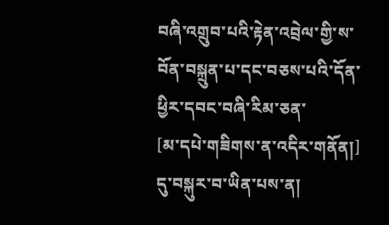བཞི་འགྲུབ་པའི་རྟེན་འབྲེལ་གྱི་ས་བོན་བསྐྲུན་པ་དང་བཅས་པའི་དོན་ཕྱིར་དབང་བཞི་རིམ་ཅན་
[མ་དཔེ་གཟིགས་ན་འདིར་གནོན།]
དུ་བསྐུར་བ་ཡིན་པས་ན།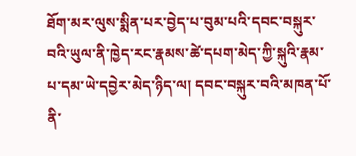ཐོག་མར་ལུས་སྨིན་པར་བྱེད་པ་བུམ་པའི་དབང་བསྐུར་བའི་ཡུལ་ནི་ཁྱེད་རང་རྣམས་ཚེ་དཔག་མེད་ཀྱི་སྐུའི་རྣམ་པ་དམ་ཡེ་དབྱེར་མེད་ཉིད་ལ། དབང་བསྐུར་བའི་མཁན་པོ་ནི་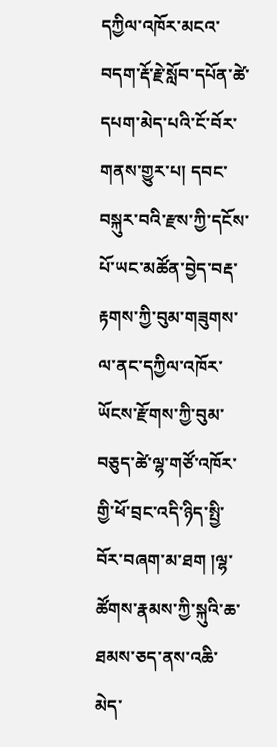དཀྱིལ་འཁོར་མངའ་བདག་རྡོ་རྗེ་སློབ་དཔོན་ཚེ་དཔག་མེད་པའི་ངོ་བོར་གནས་གྱུར་པ། དབང་བསྐུར་བའི་རྫས་ཀྱི་དངོས་པོ་ཡང་མཚོན་བྱེད་བརྡ་རྟགས་ཀྱི་བུམ་གཟུགས་ལ་ནང་དཀྱིལ་འཁོར་ཡོངས་རྫོགས་ཀྱི་བུམ་བཅུད་ཚེ་ལྷ་གཙོ་འཁོར་གྱི་ཕོ་བྲང་འདི་ཉིད་སྤྱི་བོར་བཞག་མ་ཐག །ལྷ་ཚོགས་རྣམས་ཀྱི་སྐུའི་ཆ་ཐམས་ཅད་ནས་འཆི་མེད་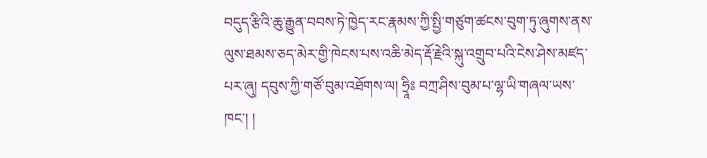བདུད་རྩིའི་ཆུ་རྒྱུན་བབས་ཏེ་ཁྱེད་རང་རྣམས་ཀྱི་སྤྱི་གཙུག་ཚངས་བུག་ཏུ་ཞུགས་ནས་ལུས་ཐམས་ཅད་མེར་གྱི་ཁེངས་པས་འཆི་མེད་རྡོ་རྗེའི་སྐུ་འགྲུབ་པའི་ངེས་ཤེས་མཛད་པར་ཞུ། དབུས་ཀྱི་གཙོ་བུམ་འཐོགས་ལ། ཧྲཱིཿ བཀྲ་ཤིས་བུམ་པ་ལྷ་ཡི་གཞལ་ཡས་ཁང་། །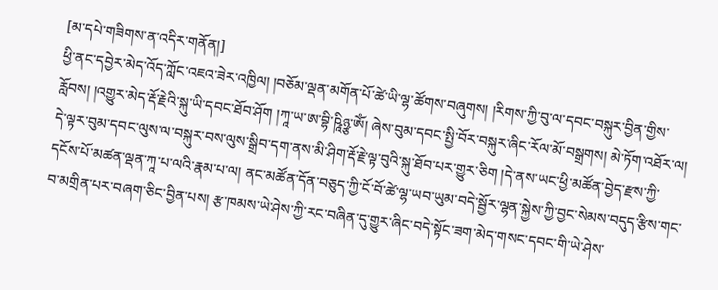[མ་དཔེ་གཟིགས་ན་འདིར་གནོན།]
ཕྱི་ནང་དབྱེར་མེད་འོད་ཀློང་འཇའ་ཟེར་འཁྱིལ། །བཅོམ་ལྡན་མགོན་པོ་ཚེ་ཡི་ལྷ་ཚོགས་བཞུགས། །རིགས་ཀྱི་བུ་ལ་དབང་བསྐུར་བྱིན་གྱིས་རློབས། །འགྱུར་མེད་རྡོ་རྗེའི་སྐུ་ཡི་དབང་ཐོབ་ཤོག །ཀཱ་ཡ་ཨ་བྷི་ཥཱིཉྩ་ཨོཾ། ཞེས་བུམ་དབང་སྤྱི་བོར་བསྐུར་ཞིང་རོལ་མོ་བསྒྲགས། མེ་ཏོག་འཐོར་ལ། དེ་ལྟར་བུམ་དབང་ལུས་ལ་བསྐུར་བས་ལུས་སྒྲིབ་དག་ནས་མི་ཤིག་རྡོ་རྗེ་ལྟ་བུའི་སྐུ་ཐོབ་པར་གྱུར་ཅིག །དེ་ནས་ཡང་ཕྱི་མཚོན་བྱེད་རྫས་ཀྱི་དངོས་པོ་མཚན་ལྡན་ཀཱ་པ་ལའི་རྣམ་པ་ལ། ནང་མཚོན་དོན་བཅུད་ཀྱི་ངོ་བོ་ཚེ་ལྷ་ཡབ་ཡུམ་བདེ་སྦྱོར་ལྷན་སྐྱེས་ཀྱི་བྱང་སེམས་བདུད་རྩིས་གང་བ་མགྲིན་པར་བཞག་ཅིང་བྱིན་པས། རྩ་ཁམས་ཡེ་ཤེས་ཀྱི་རང་བཞིན་དུ་གྱུར་ཞིང་བདེ་སྟོང་ཟག་མེད་གསང་དབང་གི་ཡེ་ཤེས་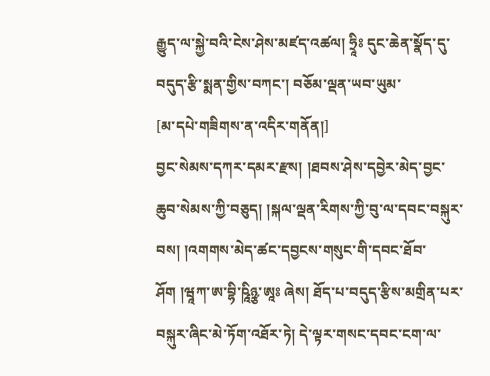རྒྱུད་ལ་སྐྱེ་བའི་ངེས་ཤེས་མཛད་འཚལ། ཧྲཱིཿ དུང་ཆེན་སྣོད་དུ་བདུད་རྩི་སྨན་གྱིས་བཀང་། བཅོམ་ལྡན་ཡབ་ཡུམ་
[མ་དཔེ་གཟིགས་ན་འདིར་གནོན།]
བྱང་སེམས་དཀར་དམར་རྫས། །ཐབས་ཤེས་དབྱེར་མེད་བྱང་ཆུབ་སེམས་ཀྱི་བཅུད། །སྐལ་ལྡན་རིགས་ཀྱི་བུ་ལ་དབང་བསྐུར་བས། །འགགས་མེད་ཚང་དབྱངས་གསུང་གི་དབང་ཐོབ་ཤོག །ཝཱཀ་ཨ་བྷི་ཥཱིཉྩ་ཨཱཿ ཞེས། ཐོད་པ་བདུད་རྩིས་མགྲིན་པར་བསྐུར་ཞིང་མེ་ཏོག་འཐོར་ཏེ། དེ་ལྟར་གསང་དབང་ངག་ལ་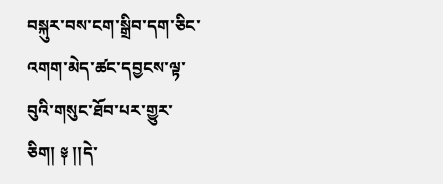བསྐུར་བས་ངག་སྒྲིབ་དག་ཅིང་འགག་མེད་ཚང་དབྱངས་ལྟ་བུའི་གསུང་ཐོབ་པར་གྱུར་ཅིག། ༈ །།དེ་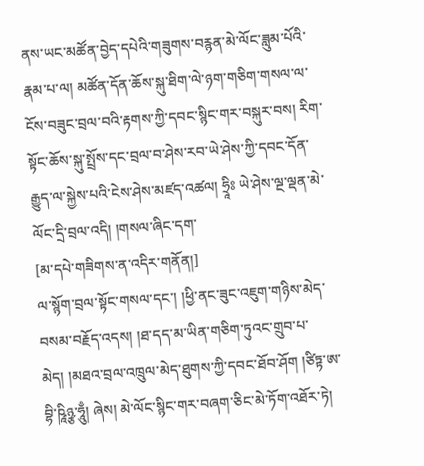ནས་ཡང་མཚོན་བྱེད་དཔེའི་གཟུགས་བརྙན་མེ་ལོང་ཟླུམ་པོའི་རྣམ་པ་ལ། མཚོན་དོན་ཆོས་སྐུ་ཐིག་ལེ་ཉག་གཅིག་གསལ་ལ་ངོས་བཟུང་བྲལ་བའི་རྟགས་ཀྱི་དབང་སྙིང་གར་བསྐུར་བས། རིག་སྟོང་ཆོས་སྐུ་སྤྲོས་དང་བྲལ་བ་ཤེས་རབ་ཡེ་ཤེས་ཀྱི་དབང་དོན་རྒྱུད་ལ་སྐྱེས་པའི་ངེས་ཤེས་མཛད་འཚལ། ཧྲཱིཿ ཡེ་ཤེས་ལྔ་ལྡན་མེ་ལོང་དྲི་བྲལ་འདི། །གསལ་ཞིང་དག་
[མ་དཔེ་གཟིགས་ན་འདིར་གནོན།]
ལ་སྙོག་བྲལ་སྟོང་གསལ་དང་། །ཕྱི་ནང་ཟུང་འཇུག་གཉིས་མེད་བསམ་བརྗོད་འདས། །ཐ་དད་མ་ཡིན་གཅིག་ཏུའང་གྲུབ་པ་མེད། །མཐའ་བྲལ་འཁྲུལ་མེད་ཐུགས་ཀྱི་དབང་ཐོབ་ཤོག །ཙིཏྟ་ཨ་བྷི་ཥཱིཉྩ་ཧཱུྃ། ཞེས། མེ་ལོང་སྙིང་གར་བཞག་ཅིང་མེ་ཏོག་འཐོར་ཏེ།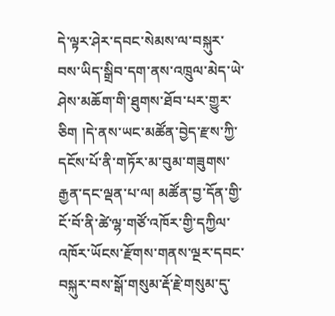དེ་ལྟར་ཤེར་དབང་སེམས་ལ་བསྐུར་བས་ཡིད་སྒྲིབ་དག་ནས་འཁྲུལ་མེད་ཡེ་ཤེས་མཆོག་གི་ཐུགས་ཐོབ་པར་གྱུར་ཅིག །དེ་ནས་ཡང་མཚོན་བྱེད་རྫས་ཀྱི་དངོས་པོ་ནི་གཏོར་མ་བུམ་གཟུགས་རྒྱན་དང་ལྡན་པ་ལ། མཚོན་བྱ་དོན་གྱི་ངོ་བོ་ནི་ཚེ་ལྷ་གཙོ་འཁོར་གྱི་དཀྱིལ་འཁོར་ཡོངས་རྫོགས་གནས་ལྔར་དབང་བསྐུར་བས་སྒོ་གསུམ་རྡོ་རྗེ་གསུམ་དུ་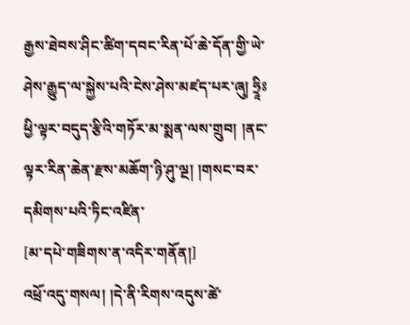རྒྱས་ཐེབས་ཤིང་ཚིག་དབང་རིན་པོ་ཆེ་དོན་གྱི་ཡེ་ཤེས་རྒྱུད་ལ་སྐྱེས་པའི་ངེས་ཤེས་མཛད་པར་ཞུ། ཧྲཱིཿ ཕྱི་ལྟར་བདུད་རྩིའི་གཏོར་མ་སྨན་ལས་གྲུབ། །ནང་ལྟར་རིན་ཆེན་རྫས་མཆོག་ཉི་ཤུ་ལྔ། །གསང་བར་དམིགས་པའི་ཏིང་འཛིན་
[མ་དཔེ་གཟིགས་ན་འདིར་གནོན།]
འཕྲོ་འདུ་གསལ། །དེ་ནི་རིགས་འདུས་ཚེ་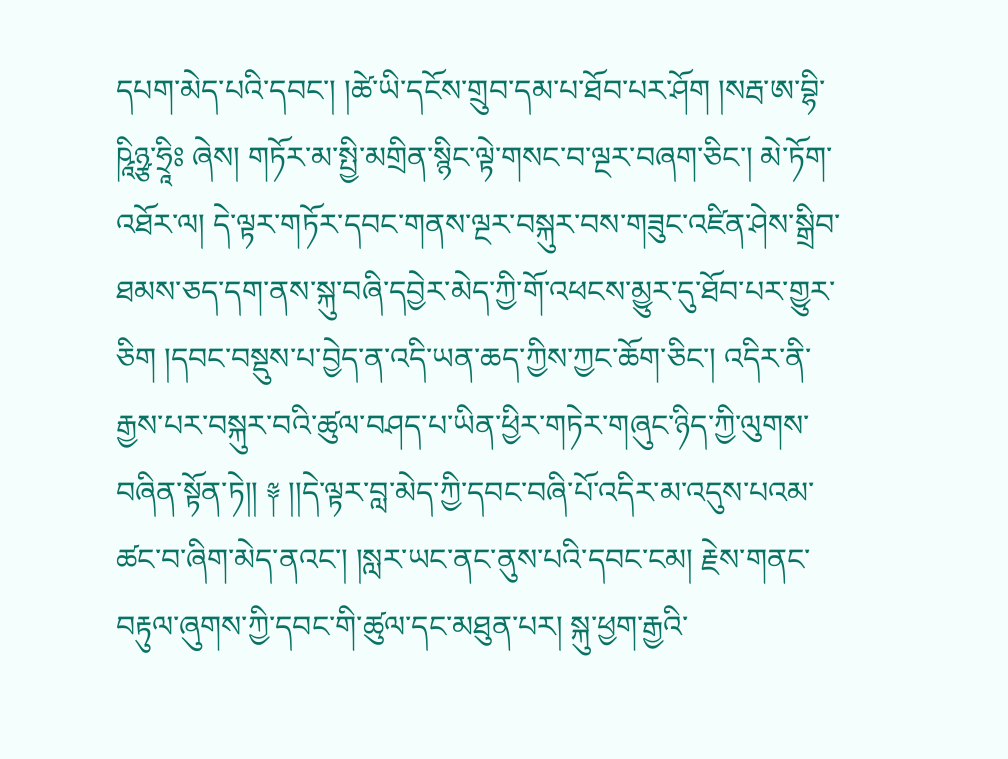དཔག་མེད་པའི་དབང་། །ཚེ་ཡི་དངོས་གྲུབ་དམ་པ་ཐོབ་པར་ཤོག །སརྦ་ཨ་བྷི་ཥཱིཉྩ་ཧྲཱིཿ ཞེས། གཏོར་མ་སྤྱི་མགྲིན་སྙིང་ལྟེ་གསང་བ་ལྔར་བཞག་ཅིང་། མེ་ཏོག་འཐོར་ལ། དེ་ལྟར་གཏོར་དབང་གནས་ལྔར་བསྐུར་བས་གཟུང་འཛིན་ཤེས་སྒྲིབ་ཐམས་ཅད་དག་ནས་སྐུ་བཞི་དབྱེར་མེད་ཀྱི་གོ་འཕངས་མྱུར་དུ་ཐོབ་པར་གྱུར་ཅིག །དབང་བསྡུས་པ་བྱེད་ན་འདི་ཡན་ཆད་ཀྱིས་ཀྱང་ཆོག་ཅིང་། འདིར་ནི་རྒྱས་པར་བསྐུར་བའི་ཚུལ་བཤད་པ་ཡིན་ཕྱིར་གཏེར་གཞུང་ཉིད་ཀྱི་ལུགས་བཞིན་སྟོན་ཏེ།། ༈ །།དེ་ལྟར་བླ་མེད་ཀྱི་དབང་བཞི་པོ་འདིར་མ་འདུས་པའམ་ཚང་བ་ཞིག་མེད་ནའང་། །སླར་ཡང་ནང་ནུས་པའི་དབང་ངམ། རྗེས་གནང་བརྟུལ་ཞུགས་ཀྱི་དབང་གི་ཚུལ་དང་མཐུན་པར། སྐུ་ཕྱག་རྒྱའི་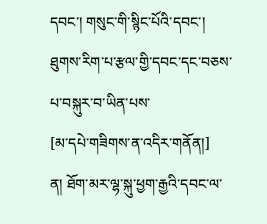དབང་། གསུང་གི་སྙིང་པོའི་དབང་། ཐུགས་རིག་པ་རྩལ་གྱི་དབང་དང་བཅས་པ་བསྐུར་བ་ཡིན་པས་
[མ་དཔེ་གཟིགས་ན་འདིར་གནོན།]
ན། ཐོག་མར་ལྷ་སྐུ་ཕྱག་རྒྱའི་དབང་ལ་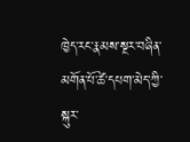ཁྱེད་རང་རྣམས་སྔར་བཞིན་མགོན་པོ་ཚེ་དཔག་མེད་ཀྱི་སྐུར་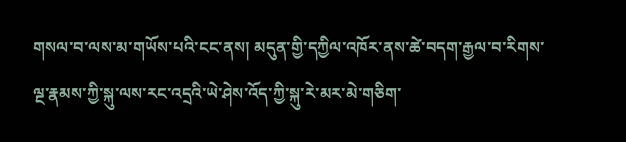གསལ་བ་ལས་མ་གཡོས་པའི་ངང་ནས། མདུན་གྱི་དཀྱིལ་འཁོར་ནས་ཚེ་བདག་རྒྱལ་བ་རིགས་ལྔ་རྣམས་ཀྱི་སྐུ་ལས་རང་འདྲའི་ཡེ་ཤེས་འོད་ཀྱི་སྐུ་རེ་མར་མེ་གཅིག་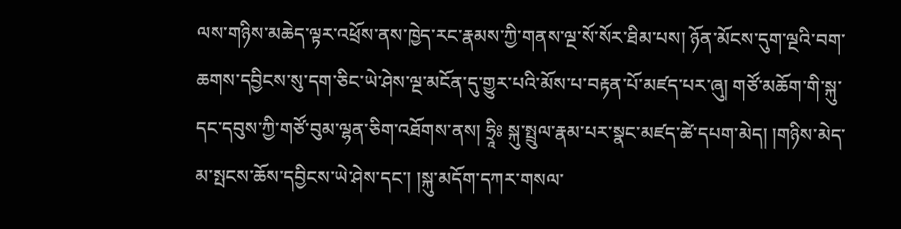ལས་གཉིས་མཆེད་ལྟར་འཕྲོས་ནས་ཁྱེད་རང་རྣམས་ཀྱི་གནས་ལྔ་སོ་སོར་ཐིམ་པས། ཉོན་མོངས་དུག་ལྔའི་བག་ཆགས་དབྱིངས་སུ་དག་ཅིང་ཡེ་ཤེས་ལྔ་མངོན་དུ་གྱུར་པའི་མོས་པ་བརྟན་པོ་མཛད་པར་ཞུ། གཙོ་མཆོག་གི་སྐུ་དང་དབུས་ཀྱི་གཙོ་བུམ་ལྷན་ཅིག་འཐོགས་ནས། ཧྲཱིཿ སྐུ་སྤྲུལ་རྣམ་པར་སྣང་མཛད་ཚེ་དཔག་མེད། །གཉིས་མེད་མ་སྤངས་ཆོས་དབྱིངས་ཡེ་ཤེས་དང་། །སྐུ་མདོག་དཀར་གསལ་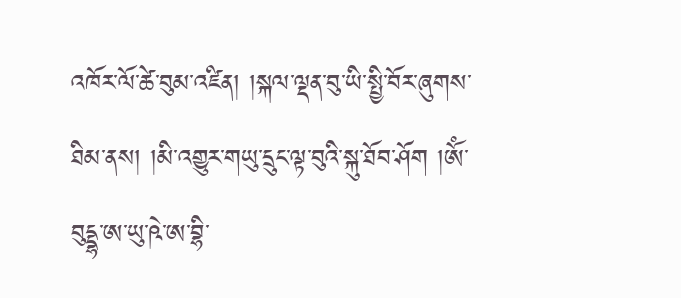འཁོར་ལོ་ཚེ་བུམ་འཛིན། །སྐལ་ལྡན་བུ་ཡི་སྤྱི་བོར་ཞུགས་ཐིམ་ནས། །མི་འགྱུར་གཡུ་དྲུང་ལྟ་བུའི་སྐུ་ཐོབ་ཤོག །ཨོཾ་བུདྡྷ་ཨ་ཡུ་ཥེ་ཨ་བྷི་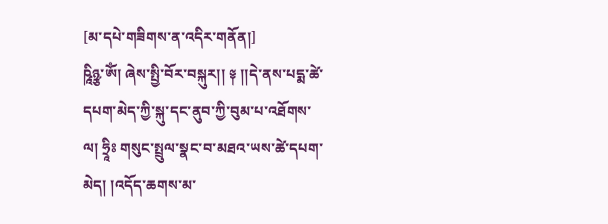[མ་དཔེ་གཟིགས་ན་འདིར་གནོན།]
ཥཱིཉྩ་ཨོཾ། ཞེས་སྤྱི་བོར་བསྐུར།། ༈ །།དེ་ནས་པདྨ་ཚེ་དཔག་མེད་ཀྱི་སྐུ་དང་ནུབ་ཀྱི་བུམ་པ་འཐོགས་ལ། ཧྲཱིཿ གསུང་སྤྲུལ་སྣང་བ་མཐའ་ཡས་ཚེ་དཔག་མེད། །འདོད་ཆགས་མ་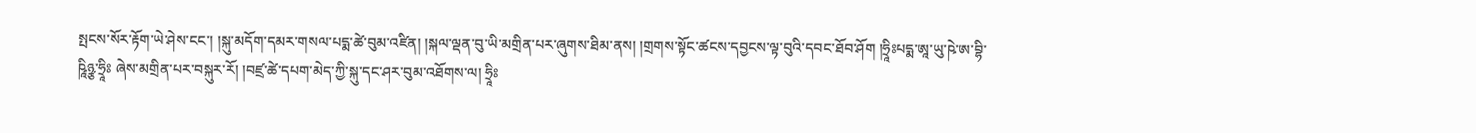སྤངས་སོར་རྟོག་ཡེ་ཤེས་ངང་། །སྐུ་མདོག་དམར་གསལ་པདྨ་ཚེ་བུམ་འཛིན། །སྐལ་ལྡན་བུ་ཡི་མགྲིན་པར་ཞུགས་ཐིམ་ནས། །གྲགས་སྟོང་ཚངས་དབྱངས་ལྟ་བུའི་དབང་ཐོབ་ཤོག །ཧྲཱིཿཔདྨ་ཨཱ་ཡུ་ཥེ་ཨ་བྷི་ཥཱིཉྩ་ཧྲཱིཿ ཞེས་མགྲིན་པར་བསྐུར་རོ། །བཛྲ་ཚེ་དཔག་མེད་ཀྱི་སྐུ་དང་ཤར་བུམ་འཐོགས་ལ། ཧྲཱིཿ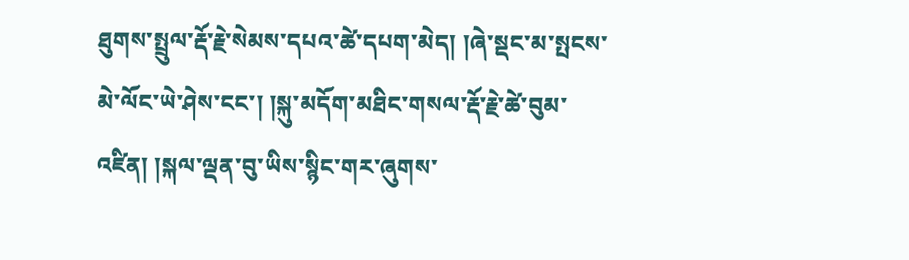ཐུགས་སྤྲུལ་རྡོ་རྗེ་སེམས་དཔའ་ཚེ་དཔག་མེད། །ཞེ་སྡང་མ་སྤངས་མེ་ལོང་ཡེ་ཤེས་ངང་། །སྐུ་མདོག་མཐིང་གསལ་རྡོ་རྗེ་ཚེ་བུམ་འཛིན། །སྐལ་ལྡན་བུ་ཡིས་སྙིང་གར་ཞུགས་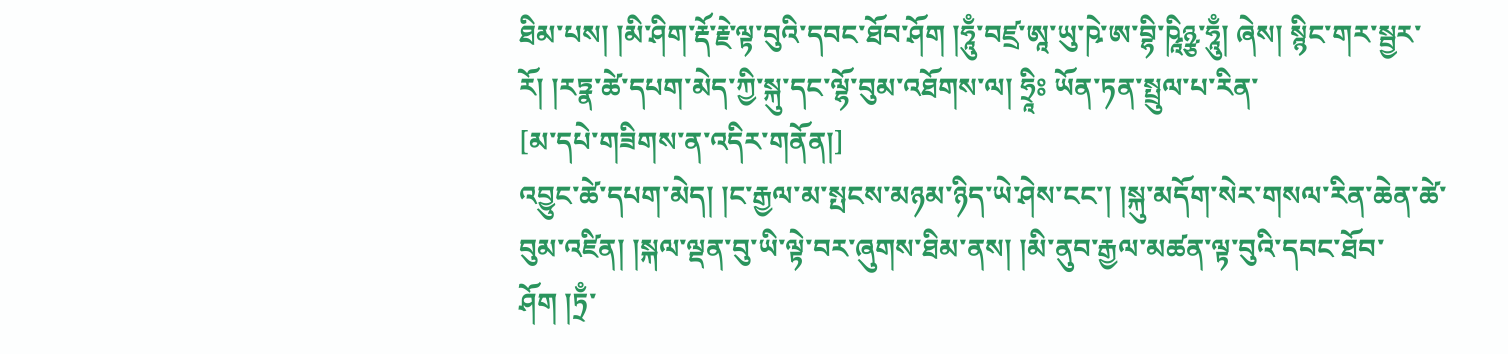ཐིམ་པས། །མི་ཤིག་རྡོ་རྗེ་ལྟ་བུའི་དབང་ཐོབ་ཤོག །ཧཱུྃ་བཛྲ་ཨཱ་ཡུ་ཥེ་ཨ་བྷི་ཥཱིཉྩ་ཧཱུྃ། ཞེས། སྙིང་གར་སྦྱར་རོ། །རཏྣ་ཚེ་དཔག་མེད་ཀྱི་སྐུ་དང་ལྷོ་བུམ་འཐོགས་ལ། ཧྲཱིཿ ཡོན་ཏན་སྤྲུལ་པ་རིན་
[མ་དཔེ་གཟིགས་ན་འདིར་གནོན།]
འབྱུང་ཚེ་དཔག་མེད། །ང་རྒྱལ་མ་སྤངས་མཉམ་ཉིད་ཡེ་ཤེས་ངང་། །སྐུ་མདོག་སེར་གསལ་རིན་ཆེན་ཚེ་བུམ་འཛིན། །སྐལ་ལྡན་བུ་ཡི་ལྟེ་བར་ཞུགས་ཐིམ་ནས། །མི་ནུབ་རྒྱལ་མཚན་ལྟ་བུའི་དབང་ཐོབ་ཤོག །ཏྲྃ་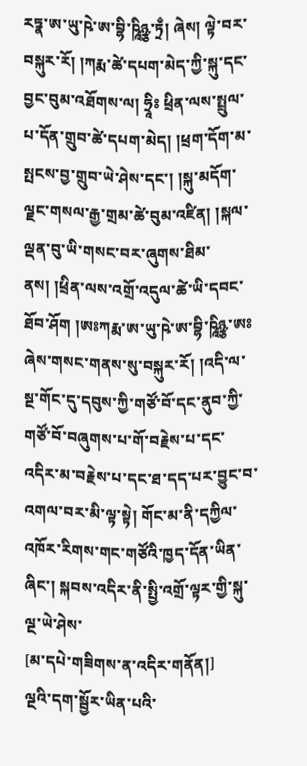རཏྣ་ཨ་ཡུ་ཥེ་ཨ་བྷི་ཥཱིཉྩ་ཏྲྃ། ཞེས། ལྟེ་བར་བསྐུར་རོ། །ཀརྨ་ཚེ་དཔག་མེད་ཀྱི་སྐུ་དང་བྱང་བུམ་འཐོགས་ལ། ཧྲཱིཿ ཕྲིན་ལས་སྤྲུལ་པ་དོན་གྲུབ་ཚེ་དཔག་མེད། །ཕྲག་དོག་མ་སྤངས་བྱ་གྲུབ་ཡེ་ཤེས་དང་། །སྐུ་མདོག་ལྗང་གསལ་རྒྱ་གྲམ་ཚེ་བུམ་འཛིན། །སྐལ་ལྡན་བུ་ཡི་གསང་བར་ཞུགས་ཐིམ་ནས། །ཕྲིན་ལས་འགྲོ་འདུལ་ཚེ་ཡི་དབང་ཐོབ་ཤོག །ཨཿཀརྨ་ཨ་ཡུ་ཥེ་ཨ་བྷི་ཥཱིཉྩ་ཨཿ ཞེས་གསང་གནས་སུ་བསྐུར་རོ། །འདི་ལ་སྔ་གོང་དུ་དབུས་ཀྱི་གཙོ་བོ་དང་ནུབ་ཀྱི་གཙོ་བོ་བཞུགས་པ་གོ་བརྗེས་པ་དང་འདིར་མ་བརྗེས་པ་དང་ཐ་དད་པར་བྱུང་བ་འགལ་བར་མི་ལྟ་སྟེ། གོང་མ་ནི་དཀྱིལ་འཁོར་རིགས་གང་གཙོའི་ཁྱད་དོན་ཡིན་ཞིང་། སྐབས་འདིར་ནི་སྤྱི་འགྲོ་ལྟར་གྱི་སྐུ་ལྔ་ཡེ་ཤེས་
[མ་དཔེ་གཟིགས་ན་འདིར་གནོན།]
ལྔའི་དག་སྦྱོར་ཡིན་པའི་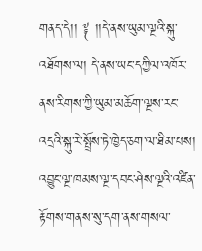གནད་དེ།། ༈ །།དེ་ནས་ཡུམ་ལྔའི་སྐུ་འཐོགས་ལ། དེ་ནས་ཡང་དཀྱིལ་འཁོར་ནས་རིགས་ཀྱི་ཡུམ་མཆོག་ལྔས་རང་འདྲའི་སྐུ་རེ་སྤྲོས་ཏེ་ཁྱེད་ཅག་ལ་ཐིམ་པས། འབྱུང་ལྔ་ཁམས་ལྔ་དབང་ཤེས་ལྔའི་འཛིན་རྟོགས་གནས་སུ་དག་ནས་གསལ་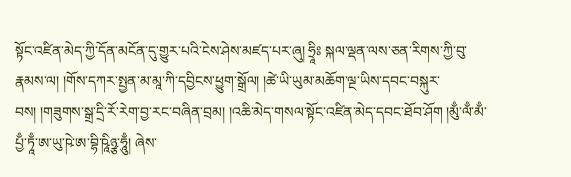སྟོང་འཛིན་མེད་ཀྱི་དོན་མངོན་དུ་གྱུར་པའི་ངེས་ཤེས་མཛད་པར་ཞུ། ཧྲཱིཿ སྐལ་ལྡན་ལས་ཅན་རིགས་ཀྱི་བུ་རྣམས་ལ། །གོས་དཀར་སྤྱན་མ་མཱ་ཀི་དབྱིངས་ཕྱུག་སྒྲོལ། །ཚེ་ཡི་ཡུམ་མཆོག་ལྔ་ཡིས་དབང་བསྐུར་བས། །གཟུགས་སྒྲ་དྲི་རོ་རེག་བྱ་རང་བཞིན་བྲམ། །འཆི་མེད་གསལ་སྟོང་འཛིན་མེད་དབང་ཐོབ་ཤོག །མུྃ་ལྃ་མྃ་པྱྃ་ཏཱྃ་ཨ་ཡུ་ཥེ་ཨ་བྷི་ཥཱིཉྩ་ཧཱུྃ། ཞེས་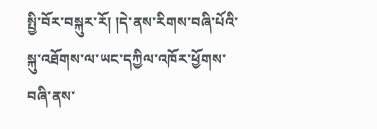སྤྱི་བོར་བསྐུར་རོ། །དེ་ནས་རིགས་བཞི་པོའི་སྐུ་འཐོགས་ལ་ཡང་དཀྱིལ་འཁོར་ཕྱོགས་བཞི་ནས་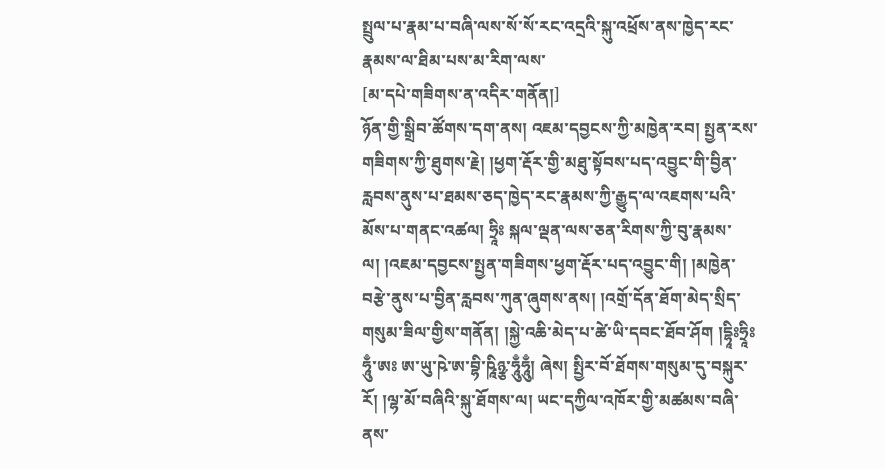སྤྲུལ་པ་རྣམ་པ་བཞི་ལས་སོ་སོ་རང་འདྲའི་སྐུ་འཕྲོས་ནས་ཁྱེད་རང་རྣམས་ལ་ཐིམ་པས་མ་རིག་ལས་
[མ་དཔེ་གཟིགས་ན་འདིར་གནོན།]
ཉོན་གྱི་སྒྲིབ་ཚོགས་དག་ནས། འཇམ་དབྱངས་ཀྱི་མཁྱེན་རབ། སྤྱན་རས་གཟིགས་ཀྱི་ཐུགས་རྗེ། །ཕྱག་རྡོར་གྱི་མཐུ་སྟོབས་པད་འབྱུང་གི་བྱིན་རླབས་ནུས་པ་ཐམས་ཅད་ཁྱེད་རང་རྣམས་ཀྱི་རྒྱུད་ལ་འཇགས་པའི་མོས་པ་གནང་འཚལ། ཧྲཱིཿ སྐལ་ལྡན་ལས་ཅན་རིགས་ཀྱི་བུ་རྣམས་ལ། །འཇམ་དབྱངས་སྤྱན་གཟིགས་ཕྱག་རྡོར་པད་འབྱུང་གི། །མཁྱེན་བརྩེ་ནུས་པ་བྱིན་རླབས་ཀུན་ཞུགས་ནས། །འགྲོ་དོན་ཐོག་མེད་སྲིད་གསུམ་ཟིལ་གྱིས་གནོན། །སྐྱེ་འཆི་མེད་པ་ཚེ་ཡི་དབང་ཐོབ་ཤོག །དྷཱིཿཧྲཱིཿཧཱུྃ་ཨཿ ཨ་ཡུ་ཥེ་ཨ་བྷི་ཥཱིཉྩ་ཧཱུྃཧཱུྃ། ཞེས། སྤྱིར་བོ་ཐོགས་གསུམ་དུ་བསྐུར་རོ། །ལྷ་མོ་བཞིའི་སྐུ་ཐོགས་ལ། ཡང་དཀྱིལ་འཁོར་གྱི་མཚམས་བཞི་ནས་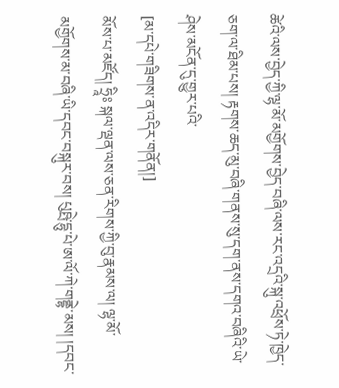ཚེའི་ལས་བྱེད་ཀྱི་ལྷ་མོ་མགྱོགས་བྱེད་བཞི་ལས་རང་འདྲའི་སྐུ་འཕྲོས་ཏེ་ཁྱེད་ཅག་ལ་ཐིམ་པས། རྟགས་ཆད་མུ་བཞི་གནས་སུ་དག་ནས་དགའ་བཞིའི་ཡེ་ཤེས་མངོན་དུ་གྱུར་པའི་
[མ་དཔེ་གཟིགས་ན་འདིར་གནོན།]
མོས་པ་མཛོད། ཧྲཱིཿ སྐལ་ལྡན་ལས་ཅན་རིགས་ཀྱི་བུ་རྣམས་ལ། ལྷ་མོ་མགྱོགས་མ་བཞི་ཡི་དབང་བསྐུར་བས། པུཥྤེ་དྷུ་པེ་ཨ་ལོ་ཀེ་གནྡྷེ་མས། །དབང་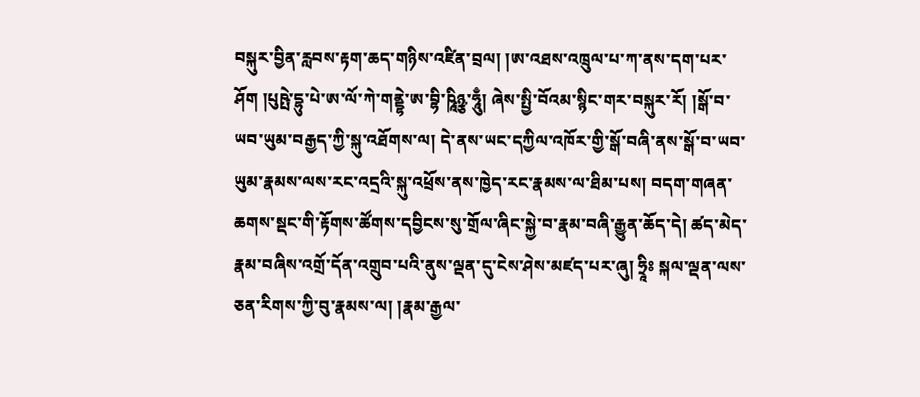བསྐུར་བྱིན་རླབས་རྟག་ཆད་གཉིས་འཛིན་བྲལ། །ཨ་འཐས་འཁྲུལ་པ་ཀ་ནས་དག་པར་ཤོག །པུཥྤེ་དྷུ་པེ་ཨ་ལོ་ཀེ་གནྡྷེ་ཨ་བྷི་ཥཱིཉྩ་ཧཱུྃ། ཞེས་སྤྱི་བོའམ་སྙིང་གར་བསྐུར་རོ། །སྒོ་བ་ཡབ་ཡུམ་བརྒྱད་ཀྱི་སྐུ་འཐོགས་ལ། དེ་ནས་ཡང་དཀྱིལ་འཁོར་གྱི་སྒོ་བཞི་ནས་སྒོ་བ་ཡབ་ཡུམ་རྣམས་ལས་རང་འདྲའི་སྐུ་འཕྲོས་ནས་ཁྱེད་རང་རྣམས་ལ་ཐིམ་པས། བདག་གཞན་ཆགས་སྡང་གི་རྟོགས་ཚོགས་དབྱིངས་སུ་གྲོལ་ཞིང་སྐྱེ་བ་རྣམ་བཞི་རྒྱུན་ཆོད་དེ། ཚད་མེད་རྣམ་བཞིས་འགྲོ་དོན་འགྲུབ་པའི་ནུས་ལྡན་དུ་ངེས་ཤེས་མཛད་པར་ཞུ། ཧྲཱིཿ སྐལ་ལྡན་ལས་ཅན་རིགས་ཀྱི་བུ་རྣམས་ལ། །རྣམ་རྒྱལ་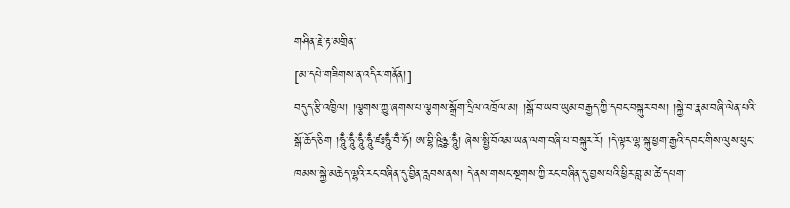གཤིན་རྗེ་རྟ་མགྲིན་
[མ་དཔེ་གཟིགས་ན་འདིར་གནོན།]
བདུད་རྩི་འཁྱིལ། །ལྕགས་ཀྱུ་ཞགས་པ་ལྕགས་སྒྲོག་དྲིལ་འཁྲོལ་མ། །སྒོ་བ་ཡབ་ཡུམ་བརྒྱད་ཀྱི་དབང་བསྐུར་བས། །སྐྱེ་བ་རྣམ་བཞི་ལེན་པའི་སྒོ་ཆོད་ཅིག །ཧཱུྃ་ཧཱུྃ་ཧཱུྃ་ཧཱུྃ་ཛཿཧཱུྃ་བྃ་ཧོ། ཨ་བྷི་ཥཱིཉྩ་ཧཱུྃ། ཞེས་སྤྱི་བོའམ་ཡན་ལག་བཞི་པ་བསྐུར་རོ། །དེ་ལྟར་ལྷ་སྐུ་ཕྱག་རྒྱའི་དབང་གིས་ལུས་ཕུང་ཁམས་སྐྱེ་མཆེད་ལྷའི་རང་བཞིན་དུ་བྱིན་རླབས་ནས། དེ་ནས་གསང་སྔགས་ཀྱི་རང་བཞིན་དུ་བྱས་པའི་ཕྱིར་བླ་མ་ཚེ་དཔག་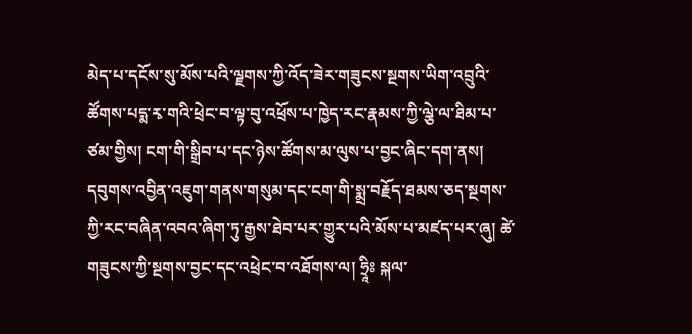མེད་པ་དངོས་སུ་མོས་པའི་ལྗགས་ཀྱི་འོད་ཟེར་གཟུངས་སྔགས་ཡིག་འབྲུའི་ཚོགས་པདྨ་རྭ་གའི་ཕྲེང་བ་ལྟ་བུ་འཕྲོས་པ་ཁྱེད་རང་རྣམས་ཀྱི་ལྕེ་ལ་ཐིམ་པ་ཙམ་གྱིས། ངག་གི་སྒྲིབ་པ་དང་ཉེས་ཚོགས་མ་ལུས་པ་བྱང་ཞིང་དག་ནས། དབུགས་འབྱིན་འཇུག་གནས་གསུམ་དང་ངག་གི་སྨྲ་བརྗོད་ཐམས་ཅད་སྔགས་ཀྱི་རང་བཞིན་འབའ་ཞིག་ཏུ་རྒྱས་ཐེབ་པར་གྱུར་པའི་མོས་པ་མཛད་པར་ཞུ། ཚེ་གཟུངས་ཀྱི་སྔགས་བྱང་དང་འཕྲེང་བ་འཐོགས་ལ། ཧྲཱིཿ སྐལ་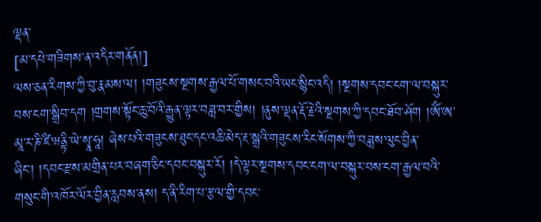ལྡན་
[མ་དཔེ་གཟིགས་ན་འདིར་གནོན།]
ལས་ཅན་རིགས་ཀྱི་བུ་རྣམས་ལ། །གཟུངས་སྔགས་རྒྱལ་པོ་གསང་བའི་ཡང་སྙིང་འདི། །སྔགས་དབང་ངག་ལ་བསྐུར་བས་ངག་སྒྲིབ་དག །གྲགས་སྟོང་ཆུ་བོའི་རྒྱུན་ལྟར་བཟླ་བར་གྱིས། །ནུས་ལྡན་རྡོ་རྗེའི་སྔགས་ཀྱི་དབང་ཐོབ་ཤོག །ཨོཾ་ཨ་མཱ་ར་ཎི་ཛི་ཝནྟི་ཡེ་སྭཱ་ཧཱ། ཞེས་པའི་གཟུངས་ཐུང་དང་འཆི་མེད་རྔ་སྒྲའི་གཟུངས་རིང་སོགས་ཀྱི་བཟླས་ལུང་བྱིན་ཞིང་། །དབང་རྫས་མགྲིན་པར་བཞག་ཅིང་དབང་བསྐུར་རོ། །དེ་ལྟར་སྔགས་དབང་ངག་ལ་བསྐུར་བས་ངག་རྒྱལ་བའི་གསུང་གི་འཁོར་ལོར་བྱིན་རླབས་ནས། ད་ནི་རིག་པ་རྩལ་གྱི་དབང་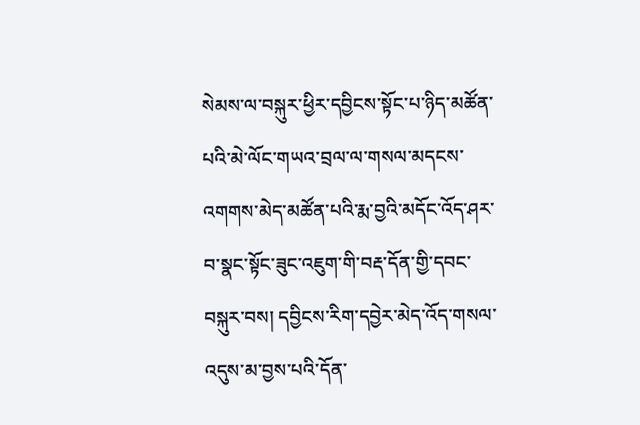སེམས་ལ་བསྐུར་ཕྱིར་དབྱིངས་སྟོང་པ་ཉིད་མཚོན་པའི་མེ་ལོང་གཡའ་བྲལ་ལ་གསལ་མདངས་འགགས་མེད་མཚོན་པའི་རྨ་བྱའི་མདོང་འོད་ཤར་བ་སྣང་སྟོང་ཟུང་འཇུག་གི་བརྡ་དོན་གྱི་དབང་བསྐུར་བས། དབྱིངས་རིག་དབྱེར་མེད་འོད་གསལ་འདུས་མ་བྱས་པའི་དོན་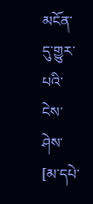མངོན་དུ་གྱུར་པའི་ངེས་ཤེས་
[མ་དཔེ་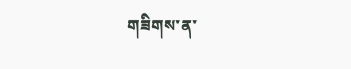གཟིགས་ན་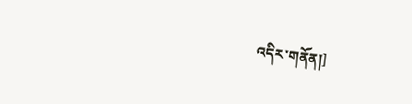འདིར་གནོན།]